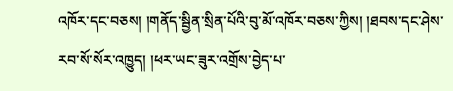འཁོར་དང་བཅས། །གནོད་སྦྱིན་སྲིན་པོའི་བུ་མོ་འཁོར་བཅས་ཀྱིས། །ཐབས་དང་ཤེས་རབ་སོ་སོར་འཁྱུད། །ཕར་ཡང་ཟུར་འགྲོས་བྱེད་པ་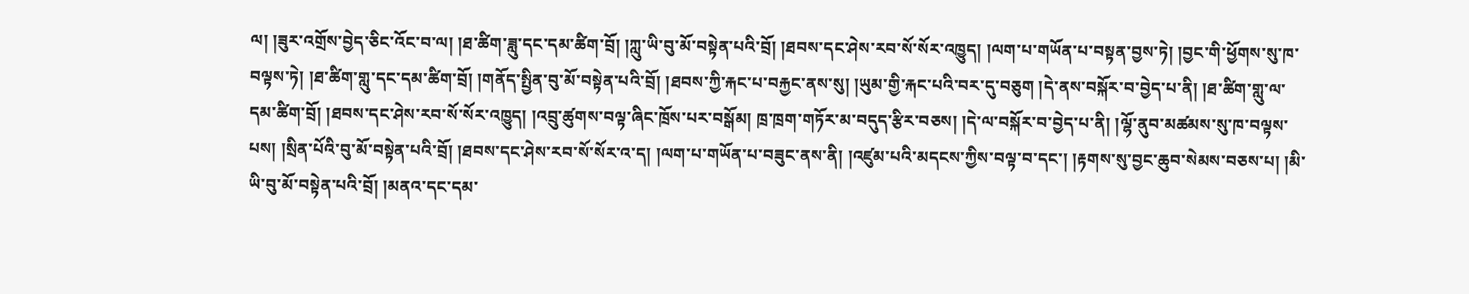ལ། །ཟུར་འགྲོས་བྱེད་ཅིང་འོང་བ་ལ། །ཐ་ཚིག་ཟླུ་དང་དམ་ཚིག་བྲོ། །ཀླུ་ཡི་བུ་མོ་བསྟེན་པའི་བྲོ། །ཐབས་དང་ཤེས་རབ་སོ་སོར་འཁྱུད། །ལག་པ་གཡོན་པ་བསྟན་བྱས་ཏེ། །བྱང་གི་ཕྱོགས་སུ་ཁ་བལྟས་ཏེ། །ཐ་ཚིག་གླུ་དང་དམ་ཚིག་བྲོ། །གནོད་སྤྱིན་བུ་མོ་བསྟེན་པའི་བྲོ། །ཐབས་ཀྱི་རྐང་པ་བརྐྱང་ནས་སུ། །ཡུམ་གྱི་རྐང་པའི་བར་དུ་བཅུག །དེ་ནས་བསྐོར་བ་བྱེད་པ་ནི། །ཐ་ཚིག་གླུ་ལ་དམ་ཚིག་བྲོ། །ཐབས་དང་ཤེས་རབ་སོ་སོར་འཁྱུད། །འབྲུ་ཚུགས་བལྟ་ཞིང་ཁྲོས་པར་བསྒོམ། ཁྲ་ཁྲག་གཏོར་མ་བདུད་རྩིར་བཅས། །དེ་ལ་བསྐོར་བ་བྱེད་པ་ནི། །ལྷོ་ནུབ་མཚམས་སུ་ཁ་བལྟས་པས། །སྲིན་པོའི་བུ་མོ་བསྟེན་པའི་བྲོ། །ཐབས་དང་ཤེས་རབ་སོ་སོར་འ་ད། །ལག་པ་གཡོན་པ་བཟུང་ནས་ནི། །འཛུམ་པའི་མདངས་ཀྱིས་བལྟ་བ་དང་། །རྟགས་སུ་བྱང་ཆུབ་སེམས་བཅས་པ། །མི་ཡི་བུ་མོ་བསྟེན་པའི་བྲོ། །མནའ་དང་དམ་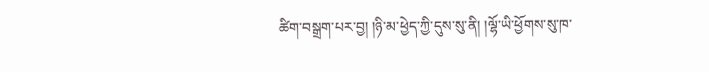ཚིག་བསྒྲག་པར་བྱ། །ཉི་མ་ཕྱེད་ཀྱི་དུས་སུ་ནི། །ལྷོ་ཡི་ཕྱོགས་སུ་ཁ་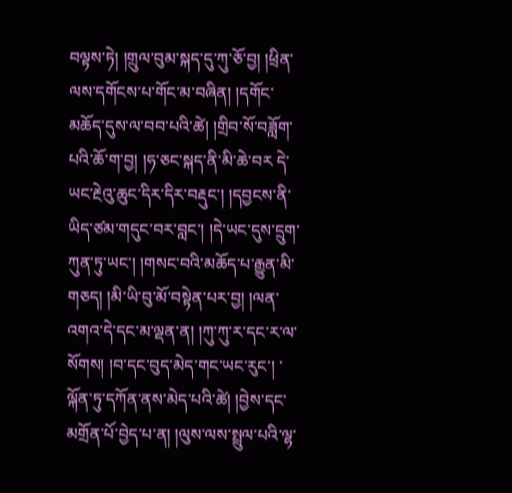བལྟས་ཏེ། །གྲུལ་བུམ་སྐད་དུ་ཀུ་ཅོ་བྱ། །ཕྲིན་ལས་དགོངས་པ་གོང་མ་བཞིན། །དགོང་མཆོད་དུས་ལ་བབ་པའི་ཚེ། །གྲིབ་སོ་བཟློག་པའི་ཆོ་ག་བྱ། །ཧ་ཅང་སྐད་ནི་མི་ཆེ་བར དེ་ཡང་རྔེའུ་ཆུང་དིར་དིར་བརྡུང་། །དབྱངས་ནི་ཡིད་ཙམ་གདུང་བར་བླང་། །དེ་ཡང་དུས་དྲུག་ཀུན་ཏུ་ཡང་། །གསང་བའི་མཆོད་པ་རྒྱུན་མི་གཅད། །མི་ཡི་བུ་མོ་བསྟེན་པར་བྱ། །ལན་འགའ་དེ་དང་མ་ལྡན་ན། །ཀུ་ཀུ་ར་དང་ར་ལ་སོགས། །བ་དང་བུད་མེད་གང་ཡང་རུང་། ་ལྐོན་ཏུ་དཀོན་ནས་མེད་པའི་ཚེ། །བྱེས་དང་མགྲོན་པོ་བྱེད་པ་ན། །ལུས་ལས་སྤྲུལ་པའི་ལྷ་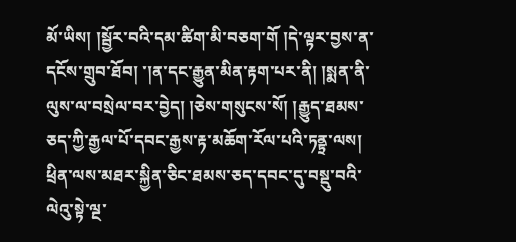མོ་ཡིས། །སྦྱོར་བའི་དམ་ཚིག་མི་བཅག་གོ །དེ་ལྟར་བྱས་ན་དངོས་གྲུབ་ཐོབ། ་།ན་དང་རྒྱུན་མིན་རྟག་པར་ནི། །སྨན་ནི་ལུས་ལ་བསྲེལ་བར་བྱེད། །ཅེས་གསུངས་སོ། །རྒྱུད་ཐམས་ཅད་ཀྱི་རྒྱལ་པོ་དབང་རྒྱས་རྟ་མཆོག་རོལ་པའི་ཏནྟྲ་ལས། ཕྲིན་ལས་མཐར་སྐྱིན་ཅིང་ཐམས་ཅད་དབང་དུ་བསྡུ་བའི་ལེའུ་སྟེ་ལྔ་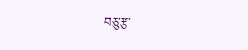བཅུ་རྩ་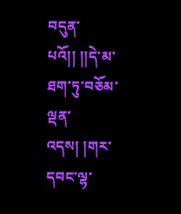བདུན་པའོ།། །།དེ་མ་ཐག་ཏུ་བཅོམ་ལྡན་འདས། །གར་དབང་ལྷ་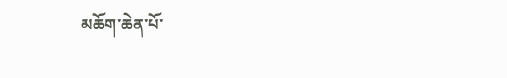མཆོག་ཆེན་པོ་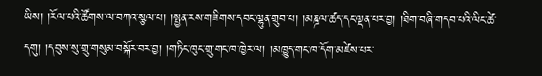ཡིས། །རོལ་པའི་ཚོགས་ལ་བཀའ་སྩལ་པ། །སྤྱན་རས་གཟིགས་དབང་ལྷུན་གྲུབ་པ། །མཎྜལ་ཚད་དང་ལྡན་པར་བྱ། །ཐིག་བཞི་གདབ་པའི་ལིང་ཚེ་དགུ། །དབུས་སུ་གྲུ་གསུམ་བསྐོར་བར་བྱ། །གཏིང་ཁུང་གྲུ་གང་ཁ་ཁྱེར་ལ། །མཁྱུད་གང་ཁ་དོག་མཛེས་པར་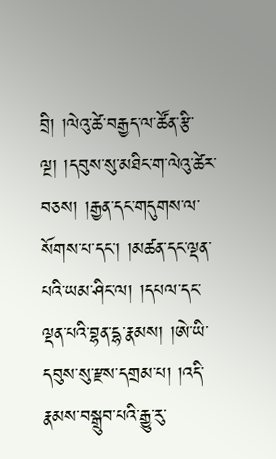བྲི། །ལེའུ་ཚེ་བརྒྱད་ལ་ཚོན་རྩི་ལྔ། །དབུས་སུ་མཐིང་ག་ལེའུ་ཚེར་བཅས། །རྒྱན་དང་གདུགས་ལ་སོགས་པ་དང་། །མཚན་དང་ལྡན་པའི་ཡམ་ཤིང་ལ། །དཔལ་དང་ལྡན་པའི་བྷན་དྷ་རྣམས། །ཨེ་ཡི་དབུས་སུ་རྫས་དགྲམ་པ། །འདི་རྣམས་བསྒྲུབ་པའི་རྒྱུ་རུ་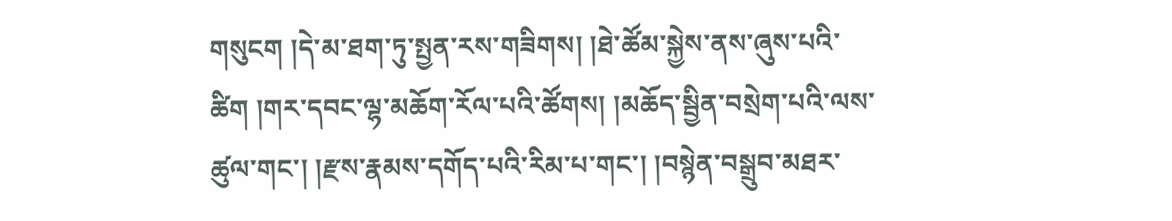གསུངག །དེ་མ་ཐག་ཏུ་སྤྱན་རས་གཟིགས། །ཐེ་ཚོམ་སྐྱེས་ནས་ཞུས་པའི་ཚིག །གར་དབང་ལྷ་མཆོག་རོལ་པའི་ཚོགས། །མཆོད་སྦྱིན་བསྲེག་པའི་ལས་ཚུལ་གང་། །རྫས་རྣམས་དགོད་པའི་རིམ་པ་གང་། །བསྙེན་བསྒྲུབ་མཐར་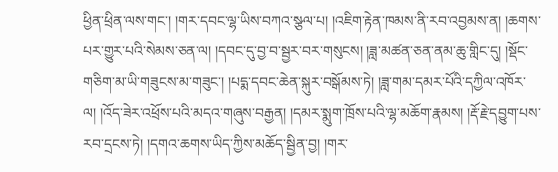ཕྱིན་ཕྲིན་ལས་གང་། །གར་དབང་ལྷ་ཡིས་བཀའ་སྩལ་པ། །འཇིག་རྟེན་ཁམས་ནི་རབ་འབྱམས་ན། །ཆགས་པར་གྱུར་པའི་སེམས་ཅན་ལ། །དབང་དུ་བྱ་བ་སྦྱར་བར་གསུངས། །ཟླ་མཚན་ཅན་ནམ་ཆུ་གླིང་དུ། །སྡོང་གཅིག་མ་ཡི་གཟུངས་མ་གཟུང་། །པདྨ་དབང་ཆེན་སྐུར་བསྒོམས་ཏེ། །ཟླ་གམ་དམར་པོའི་དཀྱིལ་འཁོར་ལ། །འོད་ཟེར་འཕྲོས་པའི་མདའ་གཞུས་བརྒྱན། །དམར་སྨུག་ཁྲོས་པའི་ལྷ་མཆོག་རྣམས། །རྡོ་རྗེ་དབྱུག་པས་རབ་དྲངས་ཏེ། །དགའ་ཆགས་ཡིད་ཀྱིས་མཆོད་སྦྱིན་བྱ། །གར་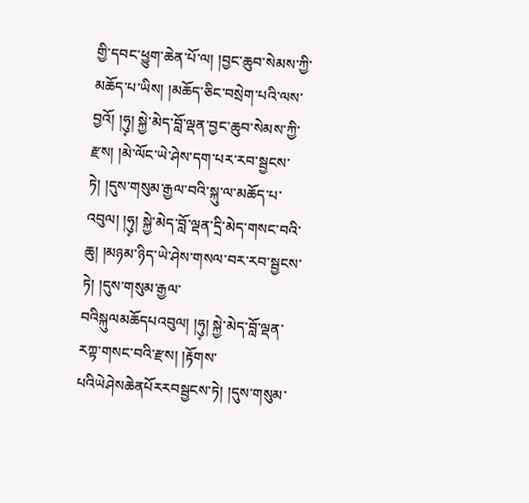གྱི་དབང་ཕྱུག་ཆེན་པོ་ལ། །བྱང་ཆུབ་སེམས་ཀྱི་མཆོད་པ་ཡིས། །མཆོད་ཅིང་བསྲེག་པའི་ལས་བྱའོ། །ཧུ༷། སྐྱེ་མེད་བློ་ལྡན་བྱང་ཆུབ་སེམས་ཀྱི་རྫས། །མེ་ལོང་ཡེ་ཤེས་དག་པར་རབ་སྦྱངས་ཏེ། །དུས་གསུམ་རྒྱལ་བའི་སྐུ་ལ་མཆོད་པ་འབུལ། །ཧུ༷། སྐྱེ་མེད་བློ་ལྡན་དྲི་མེད་གསང་བའི་ཆུ། །མཉམ་ཉིད་ཡེ་ཤེས་གསལ་བར་རབ་སྦྱངས་ཏེ། །དུས་གསུམ་རྒྱལ་བའིསྐུལམཆོདཔའབུལ། །ཧུ༷། སྐྱེ་མེད་བློ་ལྡན་རཀྟ་གསང་བའི་རྫས། །རྟོགས་པའིཡེཤེསཆེནཔོརརབསྦྱངས་ཏེ། །དུས་གསུམ་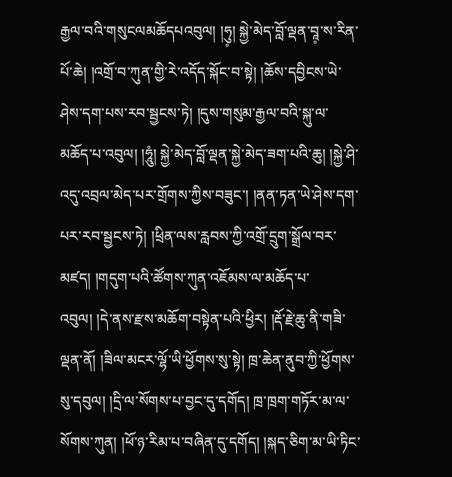རྒྱལ་བའི་གསུངལམཆོདཔའབུལ། །ཧུ༷། སྐྱེ་མེད་བློ་ལྡན་བཱ༷་ས་རིན་པོ་ཆེ། །འགྲོ་བ་ཀུན་གྱི་རེ་འདོད་སྐོང་བ་སྟེ། །ཆོས་དབྱིངས་ཡེ་ཤེས་དག་པས་རབ་སྦྱངས་ཏེ། །དུས་གསུམ་རྒྱལ་བའི་སྐུ་ལ་མཆོད་པ་འབུལ། །ཧཱུཾ། སྐྱེ་མེད་བློ་ལྡན་སྐྱེ་མེད་ཟག་པའི་ཆུ། །སྐྱེ་ཤི་འདུ་འབྲལ་མེད་པར་གྲོགས་ཀྱིས་བཟུང་། །ནན་ཏན་ཡེ་ཤེས་དག་པར་རབ་སྦྱངས་ཏེ། །ཕྲིན་ལས་རླབས་ཀྱི་འགྲོ་དྲུག་སྒྲོལ་བར་མཛད། །གདུག་པའི་ཚོགས་ཀུན་འཇོམས་ལ་མཆོད་པ་འབུལ། །དེ་ནས་རྫས་མཆོག་བསྟེན་པའི་ཕྱིར། །རྡོ་རྗེ་ཆུ་ནི་གཟི་ལྡན་ནོ། །ཟིལ་མངར་ལྷོ་ཡི་ཕྱོགས་སུ་སྟེ། ཁྲ་ཆེན་ནུབ་ཀྱི་ཕྱོགས་སུ་དབུལ། །དྲི་ལ་སོགས་པ་བྱང་དུ་དགོད། ཁྲ་ཁྲག་གཏོར་མ་ལ་སོགས་ཀུན། །ཕོ་ཉ་རིམ་པ་བཞིན་དུ་དགོད། །སྐད་ཅིག་མ་ཡི་ཏིང་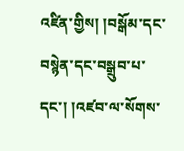འཛིན་གྱིས། །བསྒོམ་དང་བསྙེན་དང་བསྒྲུབ་པ་དང་། །འཛབ་ལ་སོགས་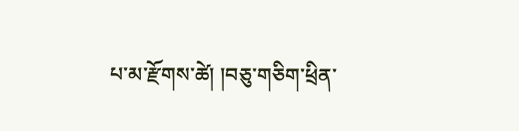པ་མ་རྫོགས་ཚེ། །བཅུ་གཅིག་ཕྲིན་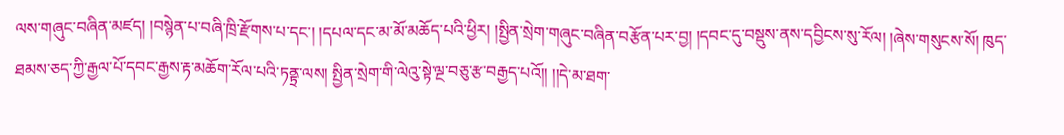ལས་གཞུང་བཞིན་མཛད། །བསྙེན་པ་བཞི་ཁྲི་རྫོགས་པ་དང་། །དཔལ་དང་མ་མོ་མཆོད་པའི་ཕྱིར། །སྤྱིན་སྲེག་གཞུང་བཞིན་བརྩོན་པར་བྱ། །དབང་དུ་བསྡུས་ནས་དབྱིངས་སུ་རོལ། །ཞེས་གསུངས་སོ། ཁུད་ཐམས་ཅད་ཀྱི་རྒྱལ་པོ་དབང་རྒྱས་རྟ་མཆོག་རོལ་པའི་ཏནྟྲ་ལས། སྤྱིན་སྲེག་གི་ལེའུ་སྟེ་ལྔ་བཅུ་རྩ་བརྒྱད་པའོ།། །།དེ་མ་ཐག་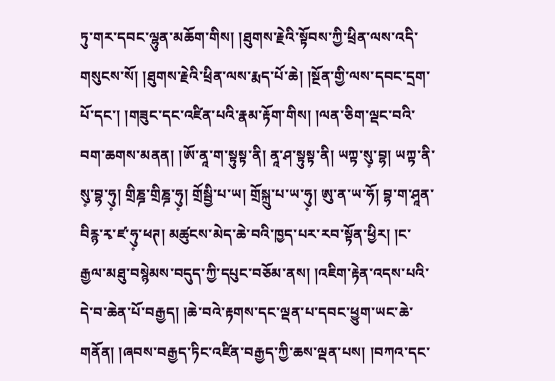ཏུ་གར་དབང་ལྷུན་མཆོག་གིས། །ཐུགས་རྗེའི་སྟོབས་ཀྱི་ཕྲིན་ལས་འདི་གསུངས་སོ། །ཐུགས་རྗེའི་ཕྲིན་ལས་རྨད་པོ་ཆེ། །སྔོན་གྱི་ལས་དབང་དྲག་པོ་དང་། །གཟུང་དང་འཛིན་པའི་རྣམ་རྟོག་གིས། །ལན་ཅིག་ལྡང་བའི་བག་ཆགས་མནན། །ཨོ་ནཱ་ག་སྟུསྟ་ནི། ནཱ་ཤ་སྟུསྟ་ནི། ཡཀྟ་སུ༷་བྷ། ཡཀྟ་ནི་སུ༷་བྷ་ཧུ༷། གྲིཎྜ་གྲིཎྜ་ཧུ༷། གྲོསྦྱི་པ་ཡ། གྲོསྐྲུ་པ་ཡ་ཧུ༷། ཨུ་ན་ཡ་ཧོ། བྷ་ག་ཤཱན་བིརྙ་རྭ་ཛ་ཧུ༷་ཕཊ། མཚུངས་མེད་ཆེ་བའི་ཁྱད་པར་རབ་སྟོན་ཕྱིར། །ང་རྒྱལ་མཐུ་བསྙེམས་བདུད་ཀྱི་དཔུང་བཅོམ་ནས། །འཇིག་རྟེན་འདས་པའི་དེ་བ་ཆེན་པོ་བརྒྱད། །ཆེ་བའེ་རྟགས་དང་ལྡན་པ་དབང་ཕྱུག་ཡང་ཆེ་གནོན། །ཞབས་བརྒྱད་ཏིང་འཛིན་བརྒྱད་ཀྱི་ཆས་ལྡན་པས། །བཀའ་དང་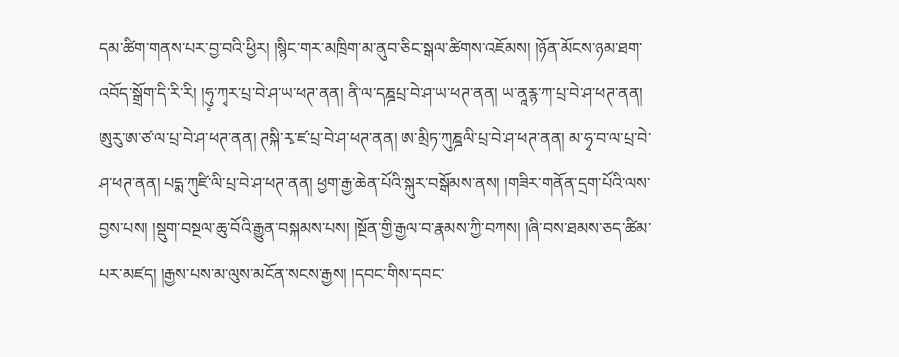དམ་ཚིག་གནས་པར་བྱ་བའི་ཕྱིར། །སྙིང་གར་མཁྲིག་མ་ནུབ་ཅིང་སྒལ་ཚིགས་འཇོམས། །ཉོན་མོངས་ཉམ་ཐག་འབོད་སྒྲོག་དི་རི་རི། །ཧུ༷་ཀྭར་པྲ་བེ་ཤ་ཡ་ཕཊ་ནན། ནི་ལ་དཎྜཔྲ་བེ་ཤ་ཡ་ཕཊ་ནན། ཡ་ནཱརྙ་ཀ་པྲ་བེ་ཤ་ཕཊ་ནན། ཨུརུ་ཨ་ཙ་ལ་པྲ་བེ་ཤ་ཕཊ་ནན། ཊསྐི་རྭ་ཛ་པྲ་བེ་ཤ་ཕཊ་ནན། ཨ་མྲིཏ་ཀུཎྜལི་པྲ་བེ་ཤ་ཕཊ་ནན། མ་ཧྭ་བ་ལ་པྲ་བེ་ཤ་ཕཊ་ནན། པདྨ་ཀུཛི་ལི་པྲ་བེ་ཤ་ཕཊ་ནན། ཕྱག་རྒྱ་ཆེན་པོའི་སྐུར་བསྒོམས་ནས། །གཟིར་གནོན་དྲག་པོའི་ལས་བྱས་པས། །སྡུག་བསྔལ་ཆུ་བོའི་རྒྱུན་བསྐམས་པས། །སྔོན་གྱི་རྒྱལ་བ་རྣམས་ཀྱི་བཀས། །ཞི་བས་ཐམས་ཅད་ཚིམ་པར་མཛད། །རྒྱས་པས་མ་ལུས་མངོན་སངས་རྒྱས། །དབང་གིས་དབང་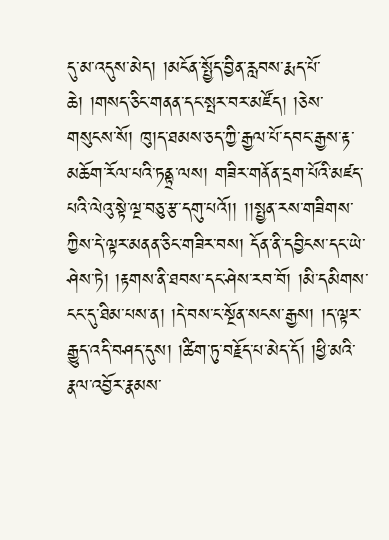དུ་མ་འདུས་མེད། །མངོན་སྤྱོད་བྱིན་རླབས་རྨད་པོ་ཆེ། །གསད་ཅིང་གནན་དང་སྤར་བར་མཛོད། །ཅེས་གསུངས་སོ། ཁུ།ད་ཐམས་ཅད་ཀྱི་རྒྱལ་པོ་དབང་རྒྱས་རྟ་མཆོག་རོལ་པའི་ཏནྟྲ་ལས། གཟིར་གནོན་དྲག་པོའི་མཛད་པའི་ལེའུ་སྟེ་ལྔ་བཅུ་རྩ་དགུ་པའོ།། །།སྤྱན་རས་གཟིགས་ཀྱིས་དེ་ལྟར་མནན་ཅིང་གཟིར་བས། དོན་ནི་དབྱིངས་དང་ཡེ་ཤེས་ཏེ། །རྟགས་ནི་ཐབས་དང་ཤེས་རབ་བོ། །མི་དམིགས་ངང་དུ་ཐིམ་པས་ན། །དེ་བས་ང་སྔོན་སངས་རྒྱས། །ད་ལྟར་རྒྱུད་འདི་བཤད་དུས། །ཚིག་ཏུ་བརྗོད་པ་མེད་དོ། །ཕྱི་མའི་རྣལ་འབྱོར་རྣམས་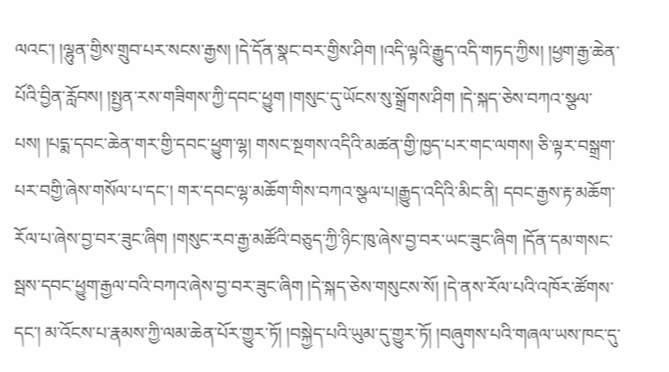ལའང་། །ལྷུན་གྱིས་གྲུབ་པར་སངས་རྒྱས། །དེ་དོན་སྣང་བར་གྱིས་ཤིག །འདི་ལྟའི་རྒྱུད་འདི་གཏད་ཀྱིས། །ཕྱག་རྒྱ་ཆེན་པོའི་བྱིན་རློབས། །སྤྱན་རས་གཟིགས་ཀྱི་དབང་ཕྱུག །གསུང་དུ་ཡོངས་སུ་སྒྲོགས་ཤིག །དེ་སྐད་ཅེས་བཀའ་སྩལ་པས། །པདྨ་དབང་ཆེན་གར་གྱི་དབང་ཕྱུག་ལྷ། གསང་སྔགས་འདིའི་མཚན་གྱི་ཁྱད་པར་གང་ལགས། ཅི་ལྟར་བསྒྲག་པར་བགྱི་ཞེས་གསོལ་པ་དང་། གར་དབང་ལྷ་མཆོག་གིས་བཀའ་སྩལ་པ།རྒྱུད་འདིའི་མིང་ནི། དབང་རྒྱས་རྟ་མཆོག་རོལ་པ་ཞེས་བྱ་བར་ཟུང་ཞིག །གསུང་རབ་རྒྱ་མཚོའི་བཅུད་ཀྱི་ཉིང་ཁུ་ཞེས་བྱ་བར་ཡང་ཟུང་ཞིག །དོན་དམ་གསང་སྦས་དབང་ཕྱུག་རྒྱལ་བའི་བཀའ་ཞེས་བྱ་བར་ཟུང་ཞིག །དེ་སྐད་ཅེས་གསུངས་སོ། །དེ་ནས་རོལ་པའི་འཁོར་ཚོགས་དང་། མ་འོངས་པ་རྣམས་ཀྱི་ལམ་ཆེན་པོར་གྱུར་ཏོ། །བསྐྱེད་པའི་ཡུམ་དུ་གྱུར་ཏོ། །བཞུགས་པའི་གཞལ་ཡས་ཁང་དུ་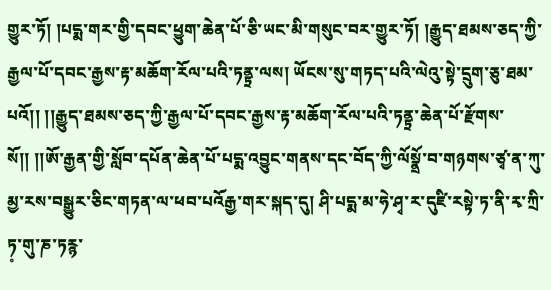གྱུར་ཏོ། །པདྨ་གར་གྱི་དབང་ཕྱུག་ཆེན་པོ་ཅི་ཡང་མི་གསུང་བར་གྱུར་ཏོ། །རྒྱུད་ཐམས་ཅད་ཀྱི་རྒྱལ་པོ་དབང་རྒྱས་རྟ་མཆོག་རོལ་པའི་ཏནྟྲ་ལས། ཡོངས་སུ་གཏད་པའི་ལེའུ་སྟེ་དྲུག་ཅུ་ཐམ་པའོ།། །།རྒྱུད་ཐམས་ཅད་ཀྱི་རྒྱལ་པོ་དབང་རྒྱས་རྟ་མཆོག་རོལ་པའི་ཏནྟྲ་ཆེན་པོ་རྫོགས་སོ།། །།ཨོ་རྒྱན་གྱི་སློབ་དཔོན་ཆེན་པོ་པདྨ་འབྱུང་གནས་དང་བོད་ཀྱི་ལོསྣྲོ་བ་གཉགས་ཙྭ་ན་ཀུ་མྱ་རས་བསྒྱུར་ཅིང་གཏན་ལ་ཕབ་པའོརྒྱ་གར་སྐད་དུ། ཤི་པདྨ་མ་ཧེ་ཤྭ་ར་དུཛི་རསྟེ་ཏ་ནི་རྭ་ཀྲི་ཏ༷་གུ་ཎ་ཏརྙ་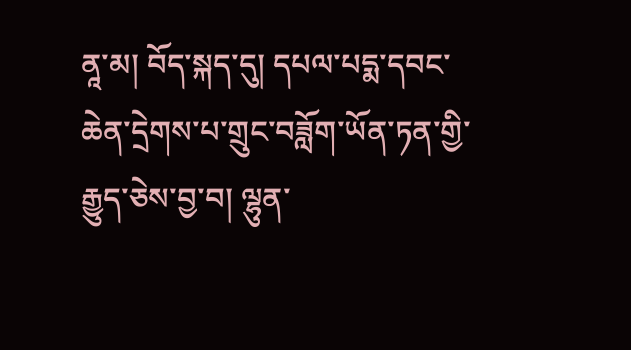ནཱ་མ། བོད་སྐད་དུ། དཔལ་པདྨ་དབང་ཆེན་དྲེགས་པ་གྲུང་བཟློག་ཡོན་ཏན་གྱི་རྒྱུད་ཅེས་བྱ་བ། ལྷུན་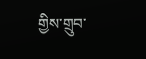གྱིས་གྲུབ་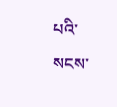པའི་སངས་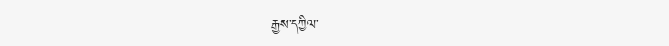རྒྱས་དཀྱིལ་